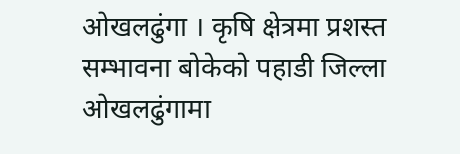ओखलढुंगा । कृषि क्षेत्रमा प्रशस्त सम्भावना बोकेको पहाडी जिल्ला ओखलढुंगामा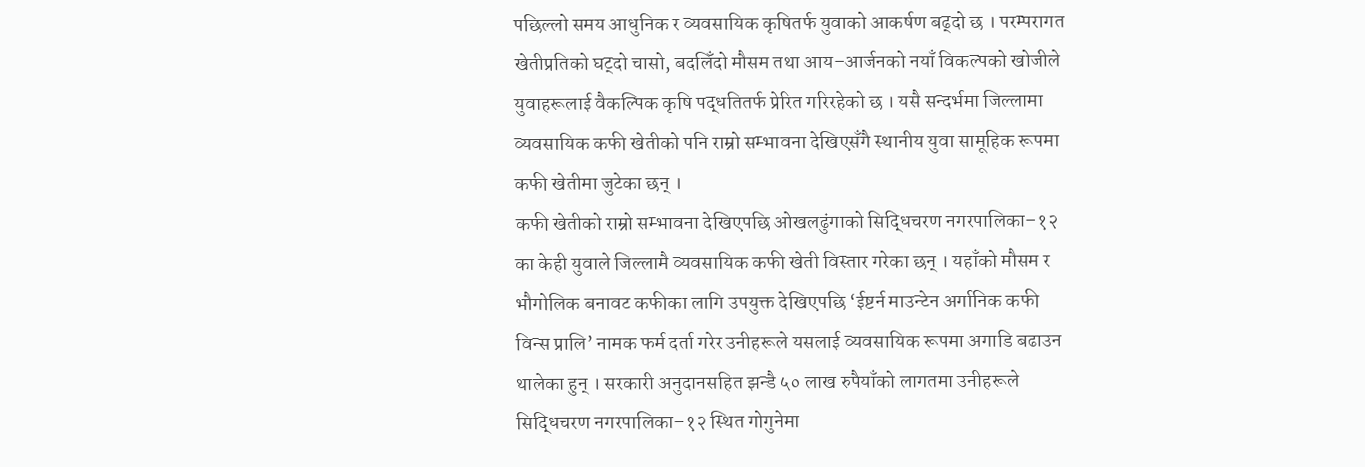पछिल्लो समय आधुनिक र व्यवसायिक कृषितर्फ युवाको आकर्षण बढ्दो छ । परम्परागत खेतीप्रतिको घट्दो चासो, बदलिँदो मौसम तथा आय–आर्जनको नयाँ विकल्पको खोजीले युवाहरूलाई वैकल्पिक कृषि पद्धतितर्फ प्रेरित गरिरहेको छ । यसै सन्दर्भमा जिल्लामा व्यवसायिक कफी खेतीको पनि राम्रो सम्भावना देखिएसँगै स्थानीय युवा सामूहिक रूपमा कफी खेतीमा जुटेका छन् ।
कफी खेतीको राम्रो सम्भावना देखिएपछि ओखलढुंगाको सिद्धिचरण नगरपालिका–१२ का केही युवाले जिल्लामै व्यवसायिक कफी खेती विस्तार गरेका छन् । यहाँको मौसम र भौगोलिक बनावट कफीका लागि उपयुक्त देखिएपछि ‘ईष्टर्न माउन्टेन अर्गानिक कफी विन्स प्रालि’ नामक फर्म दर्ता गरेर उनीहरूले यसलाई व्यवसायिक रूपमा अगाडि बढाउन थालेका हुन् । सरकारी अनुदानसहित झन्डै ५० लाख रुपैयाँको लागतमा उनीहरूले सिद्धिचरण नगरपालिका–१२ स्थित गोगुनेमा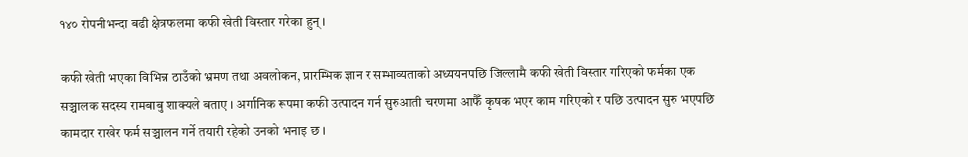१४० रोपनीभन्दा बढी क्षेत्रफलमा कफी खेती विस्तार गरेका हुन् ।

कफी खेती भएका विभिन्न ठाउँको भ्रमण तथा अवलोकन, प्रारम्भिक ज्ञान र सम्भाव्यताको अध्ययनपछि जिल्लामै कफी खेती विस्तार गरिएको फर्मका एक सञ्चालक सदस्य रामबाबु शाक्यले बताए । अर्गानिक रूपमा कफी उत्पादन गर्न सुरुआती चरणमा आफैँ कृषक भएर काम गरिएको र पछि उत्पादन सुरु भएपछि कामदार राखेर फर्म सञ्चालन गर्ने तयारी रहेको उनको भनाइ छ ।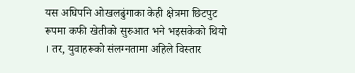यस अघिपनि ओखलढुंगाका केही क्षेत्रमा छिटपुट रूपमा कफी खेतीको सुरुआत भने भइसकेको थियो । तर, युवाहरूको संलग्नतामा अहिले विस्तार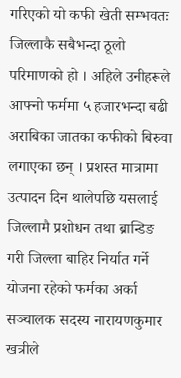गरिएको यो कफी खेती सम्भवतः जिल्लाकै सबैभन्दा ठूलो परिमाणको हो । अहिले उनीहरूले आफ्नो फर्ममा ५ हजारभन्दा बढी अराबिका जातका कफीको बिरुवा लगाएका छन् । प्रशस्त मात्रामा उत्पादन दिन थालेपछि यसलाई जिल्लामै प्रशोधन तथा ब्रान्डिङ गरी जिल्ला बाहिर निर्यात गर्ने योजना रहेको फर्मका अर्का सञ्चालक सदस्य नारायणकुमार खत्रीले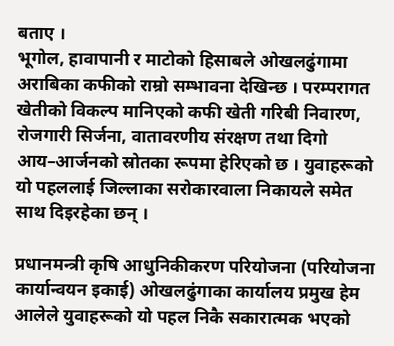बताए ।
भूगोल, हावापानी र माटोको हिसाबले ओखलढुंगामा अराबिका कफीको राम्रो सम्भावना देखिन्छ । परम्परागत खेतीको विकल्प मानिएको कफी खेती गरिबी निवारण, रोजगारी सिर्जना, वातावरणीय संरक्षण तथा दिगो आय–आर्जनको स्रोतका रूपमा हेरिएको छ । युवाहरूको यो पहललाई जिल्लाका सरोकारवाला निकायले समेत साथ दिइरहेका छन् ।

प्रधानमन्त्री कृषि आधुनिकीकरण परियोजना (परियोजना कार्यान्वयन इकाई) ओखलढुंगाका कार्यालय प्रमुख हेम आलेले युवाहरूको यो पहल निकै सकारात्मक भएको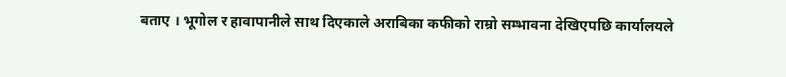बताए । भूगोल र हावापानीले साथ दिएकाले अराबिका कफीको राम्रो सम्भावना देखिएपछि कार्यालयले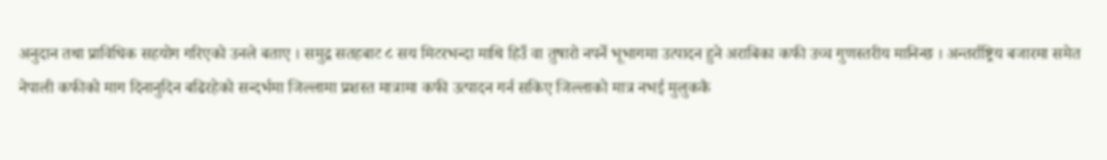अनुदान तथा प्राविधिक सहयोग गरिएको उनले बताए । समुद्र सतहबाट ८ सय मिटरभन्दा माथि हिउँ वा तुषारो नपर्ने भूभागमा उत्पादन हुने अराबिका कफी उच्च गुणस्तरीय मानिन्छ । अन्तर्राष्ट्रिय बजारमा समेत नेपाली कफीको माग दिनानुदिन बढिरहेको सन्दर्भमा जिल्लामा प्रशस्त मात्रामा कफी उत्पादन गर्न सकिए जिल्लाको मात्र नभई मुलुककै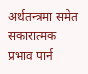अर्थतन्त्रमा समेत सकारात्मक प्रभाव पार्न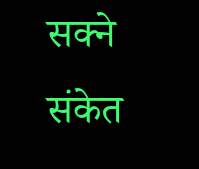सक्ने संकेत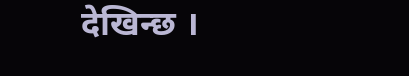देखिन्छ ।